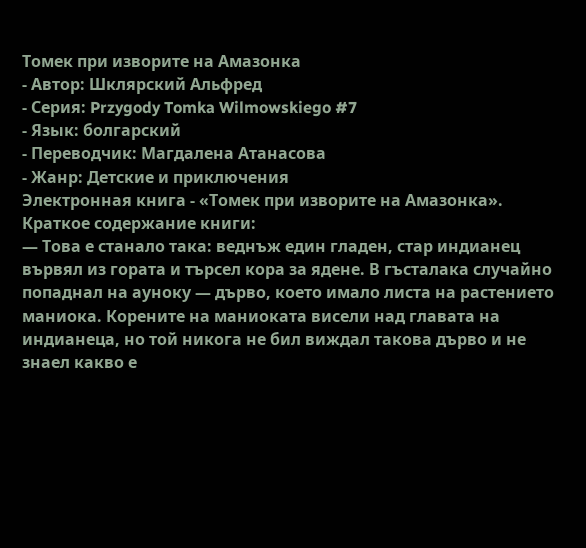Томек при изворите на Амазонка
- Автор: Шклярский Альфред
- Серия: Przygody Tomka Wilmowskiego #7
- Язык: болгарский
- Переводчик: Магдалена Атанасова
- Жанр: Детские и приключения
Электронная книга - «Томек при изворите на Амазонка». Краткое содержание книги:
— Това е станало така: веднъж един гладен, стар индианец вървял из гората и търсел кора за ядене. В гъсталака случайно попаднал на ауноку — дърво, което имало листа на растението маниока. Корените на маниоката висели над главата на индианеца, но той никога не бил виждал такова дърво и не знаел какво е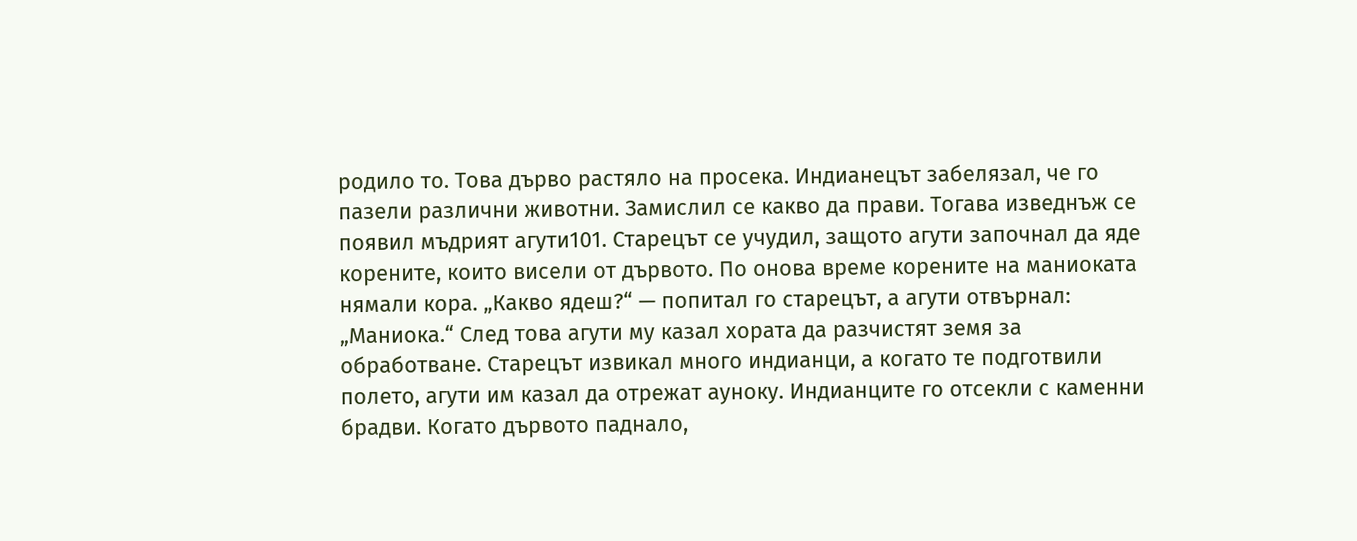родило то. Това дърво растяло на просека. Индианецът забелязал, че го пазели различни животни. Замислил се какво да прави. Тогава изведнъж се появил мъдрият агути101. Старецът се учудил, защото агути започнал да яде корените, които висели от дървото. По онова време корените на маниоката нямали кора. „Какво ядеш?“ — попитал го старецът, а агути отвърнал: „Маниока.“ След това агути му казал хората да разчистят земя за обработване. Старецът извикал много индианци, а когато те подготвили полето, агути им казал да отрежат ауноку. Индианците го отсекли с каменни брадви. Когато дървото паднало,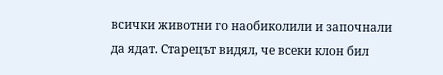всички животни го наобиколили и започнали да ядат. Старецът видял, че всеки клон бил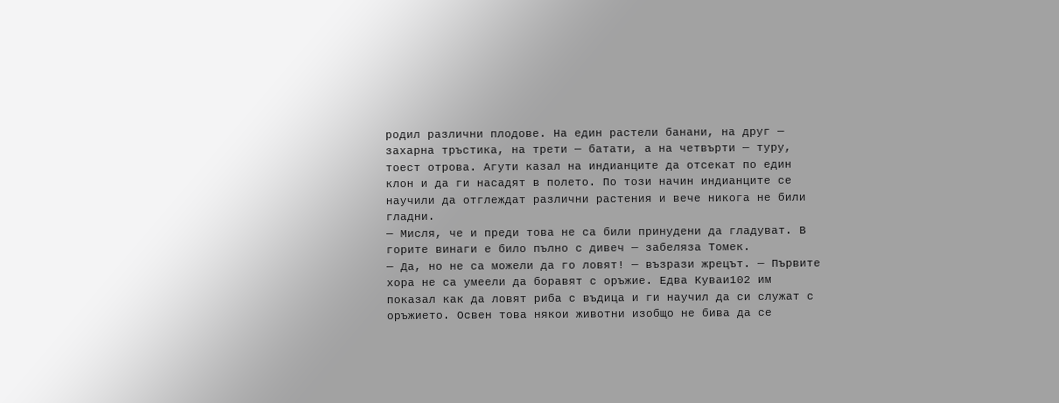родил различни плодове. На един растели банани, на друг — захарна тръстика, на трети — батати, а на четвърти — туру, тоест отрова. Агути казал на индианците да отсекат по един клон и да ги насадят в полето. По този начин индианците се научили да отглеждат различни растения и вече никога не били гладни.
— Мисля, че и преди това не са били принудени да гладуват. В горите винаги е било пълно с дивеч — забеляза Томек.
— Да, но не са можели да го ловят! — възрази жрецът. — Първите хора не са умеели да боравят с оръжие. Едва Куваи102 им показал как да ловят риба с въдица и ги научил да си служат с оръжието. Освен това някои животни изобщо не бива да се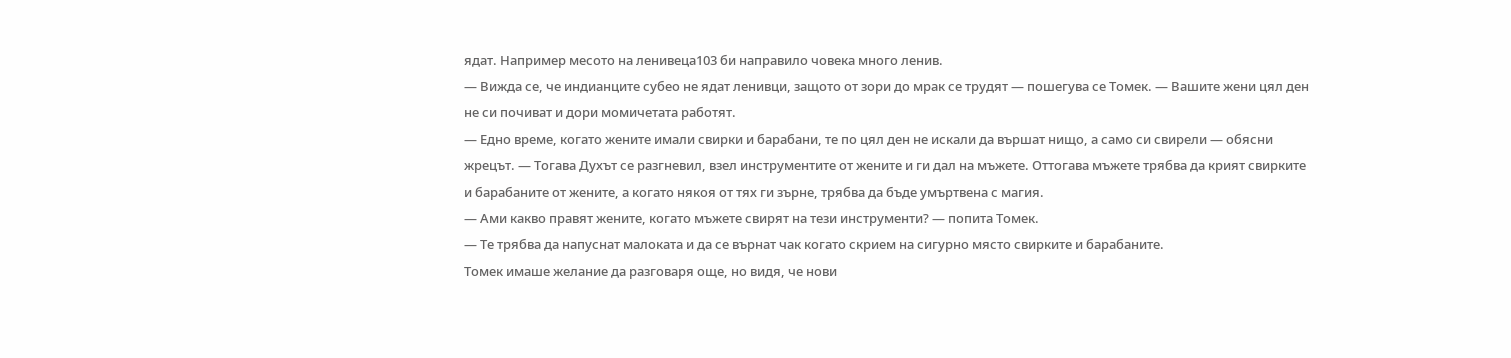ядат. Например месото на ленивеца103 би направило човека много ленив.
— Вижда се, че индианците субео не ядат ленивци, защото от зори до мрак се трудят — пошегува се Томек. — Вашите жени цял ден не си почиват и дори момичетата работят.
— Едно време, когато жените имали свирки и барабани, те по цял ден не искали да вършат нищо, а само си свирели — обясни жрецът. — Тогава Духът се разгневил, взел инструментите от жените и ги дал на мъжете. Оттогава мъжете трябва да крият свирките и барабаните от жените, а когато някоя от тях ги зърне, трябва да бъде умъртвена с магия.
— Ами какво правят жените, когато мъжете свирят на тези инструменти? — попита Томек.
— Те трябва да напуснат малоката и да се върнат чак когато скрием на сигурно място свирките и барабаните.
Томек имаше желание да разговаря още, но видя, че нови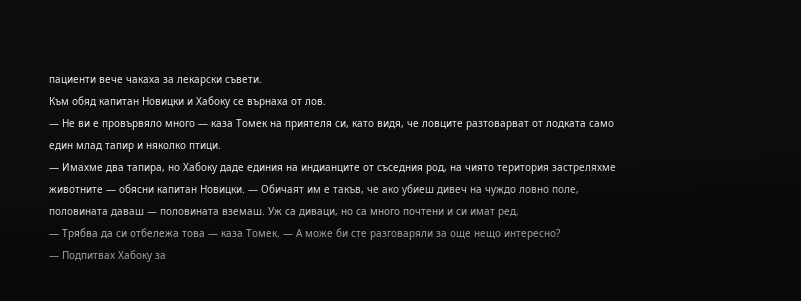пациенти вече чакаха за лекарски съвети.
Към обяд капитан Новицки и Хабоку се върнаха от лов.
— Не ви е провървяло много — каза Томек на приятеля си, като видя, че ловците разтоварват от лодката само един млад тапир и няколко птици.
— Имахме два тапира, но Хабоку даде единия на индианците от съседния род, на чиято територия застреляхме животните — обясни капитан Новицки. — Обичаят им е такъв, че ако убиеш дивеч на чуждо ловно поле, половината даваш — половината вземаш. Уж са диваци, но са много почтени и си имат ред.
— Трябва да си отбележа това — каза Томек. — А може би сте разговаряли за още нещо интересно?
— Подпитвах Хабоку за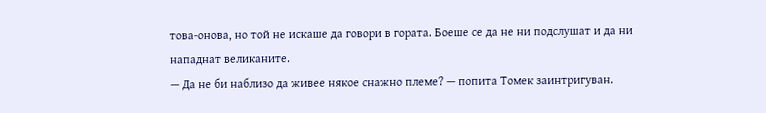това-онова, но той не искаше да говори в гората. Боеше се да не ни подслушат и да ни нападнат великаните.
— Да не би наблизо да живее някое снажно племе? — попита Томек заинтригуван.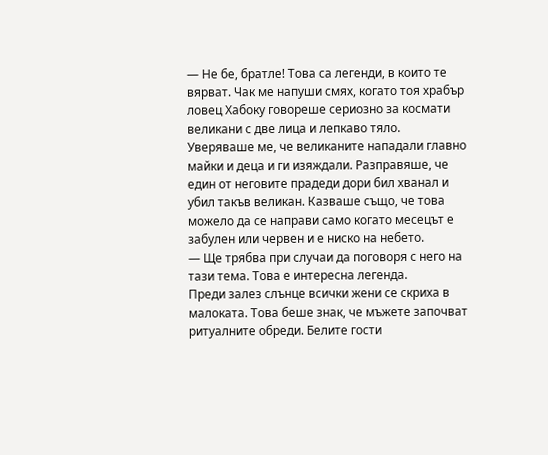— Не бе, братле! Това са легенди, в които те вярват. Чак ме напуши смях, когато тоя храбър ловец Хабоку говореше сериозно за космати великани с две лица и лепкаво тяло. Уверяваше ме, че великаните нападали главно майки и деца и ги изяждали. Разправяше, че един от неговите прадеди дори бил хванал и убил такъв великан. Казваше също, че това можело да се направи само когато месецът е забулен или червен и е ниско на небето.
— Ще трябва при случаи да поговоря с него на тази тема. Това е интересна легенда.
Преди залез слънце всички жени се скриха в малоката. Това беше знак, че мъжете започват ритуалните обреди. Белите гости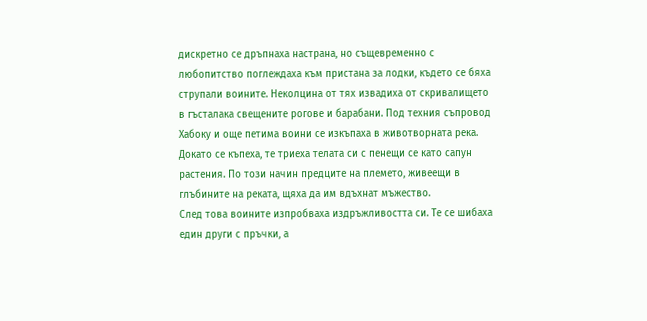дискретно се дръпнаха настрана, но същевременно с любопитство поглеждаха към пристана за лодки, където се бяха струпали воините. Неколцина от тях извадиха от скривалището в гъсталака свещените рогове и барабани. Под техния съпровод Хабоку и още петима воини се изкъпаха в животворната река. Докато се къпеха, те триеха телата си с пенещи се като сапун растения. По този начин предците на племето, живеещи в глъбините на реката, щяха да им вдъхнат мъжество.
След това воините изпробваха издръжливостта си. Те се шибаха един други с пръчки, а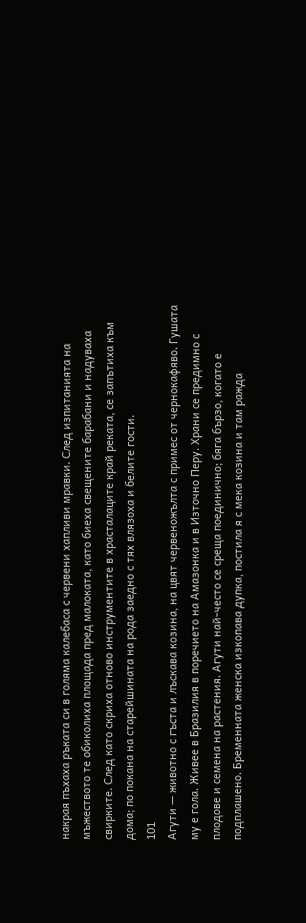накрая пъхаха ръката си в голяма калебаса с червени хапливи мравки. След изпитанията на мъжеството те обиколиха площада пред малоката, като биеха свещените барабани и надуваха свирките. След като скриха отново инструментите в храсталаците край реката, се запътиха към дома; по покана на старейшината на рода заедно с тях влязоха и белите гости.
101
Агути — животно с гъста и лъскава козина, на цвят червеножълта с примес от чернокафяво. Гушата му е гола. Живее в Бразилия в поречието на Амазонка и в Източно Перу. Храни се предимно с плодове и семена на растения. Агути най-често се среща поединично; бяга бързо, когато е подплашено. Бременната женска изкопава дупка, постила я с мека козина и там ражда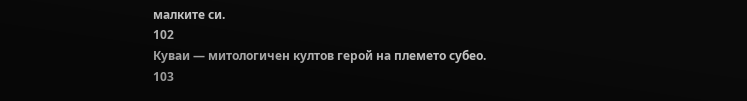малките си.
102
Куваи — митологичен култов герой на племето субео.
103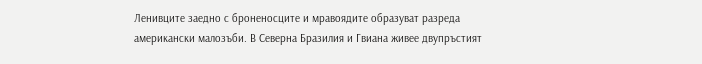Ленивците заедно с броненосците и мравоядите образуват разреда американски малозъби. В Северна Бразилия и Гвиана живее двупръстият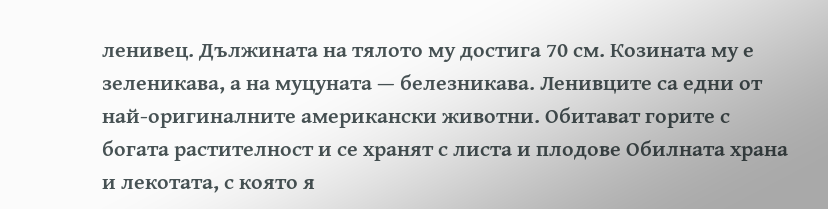ленивец. Дължината на тялото му достига 70 см. Козината му е зеленикава, а на муцуната — белезникава. Ленивците са едни от най-оригиналните американски животни. Обитават горите с богата растителност и се хранят с листа и плодове Обилната храна и лекотата, с която я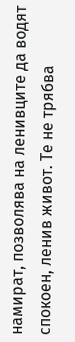намират, позволява на ленивците да водят спокоен, ленив живот. Те не трябва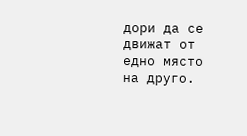дори да се движат от едно място на друго.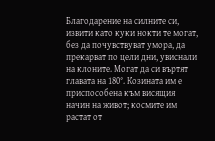Благодарение на силните си, извити като куки нокти те могат, без да почувствуват умора, да прекарват по цели дни, увиснали на клоните. Могат да си въртят главата на 180°. Козината им е приспособена към висящия начин на живот; космите им растат от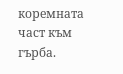коремната част към гърба.